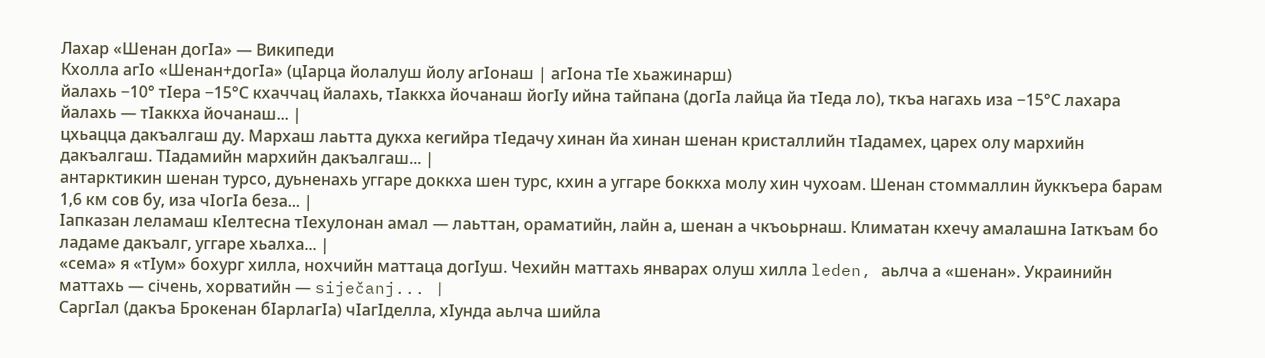Лахар «Шенан догӀа» — Википеди
Кхолла агӀо «Шенан+догӀа» (цӀарца йолалуш йолу агӀонаш | агӀона тӀе хьажинарш)
йалахь −10° тӀера −15°С кхаччац йалахь, тӀаккха йочанаш йогӀу ийна тайпана (догӀа лайца йа тӀеда ло), ткъа нагахь иза −15°С лахара йалахь — тӀаккха йочанаш... |
цхьацца дакъалгаш ду. Мархаш лаьтта дукха кегийра тӀедачу хинан йа хинан шенан кристаллийн тӀадамех, царех олу мархийн дакъалгаш. ТӀадамийн мархийн дакъалгаш... |
антарктикин шенан турсо, дуьненахь уггаре доккха шен турс, кхин а уггаре боккха молу хин чухоам. Шенан стоммаллин йуккъера барам 1,6 км сов бу, иза чӀогӀа беза... |
Ӏапказан леламаш кӀелтесна тӀехулонан амал — лаьттан, ораматийн, лайн а, шенан а чкъоьрнаш. Климатан кхечу амалашна Ӏаткъам бо ладаме дакъалг, уггаре хьалха... |
«сема» я «тӀум» бохург хилла, нохчийн маттаца догӀуш. Чехийн маттахь январах олуш хилла leden, аьлча а «шенан». Украинийн маттахь — січень, хорватийн — siječanj... |
СаргӀал (дакъа Брокенан бӀарлагӀа) чӀагӀделла, хӀунда аьлча шийла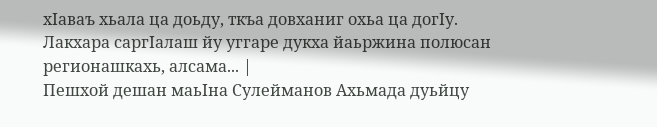хӀаваъ хьала ца доьду, ткъа довханиг охьа ца догӀу. Лакхара саргӀалаш йу уггаре дукха йаьржина полюсан регионашкахь, алсама... |
Пешхой дешан маьӀна Сулейманов Ахьмада дуьйцу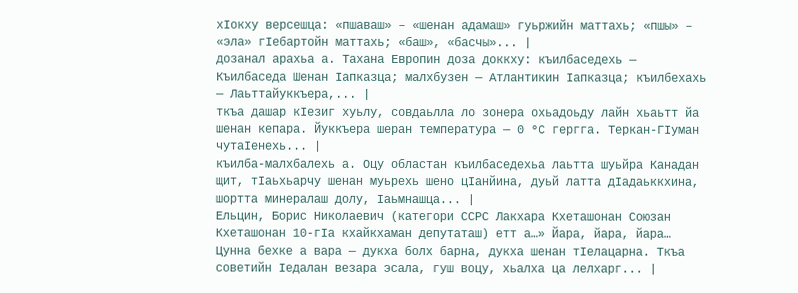хӀокху версешца: «пшаваш» – «шенан адамаш» гуьржийн маттахь; «пшы» – «эла» гӀебартойн маттахь; «баш», «басчы»... |
дозанал арахьа а. Тахана Европин доза доккху: къилбаседехь — Къилбаседа Шенан Ӏапказца; малхбузен — Атлантикин Ӏапказца; къилбехахь — Лаьттайуккъера,... |
ткъа дашар кӀезиг хуьлу, совдаьлла ло зонера охьадоьду лайн хьаьтт йа шенан кепара. Йуккъера шеран температура — 0 °C гергга. Теркан-ГӀуман чутаӀенехь... |
къилба-малхбалехь а. Оцу областан къилбаседехьа лаьтта шуьйра Канадан щит, тӀаьхьарчу шенан муьрехь шено цӀанйина, дуьй латта дӀадаьккхина, шортта минералаш долу, Ӏаьмнашца... |
Ельцин, Борис Николаевич (категори ССРС Лакхара Кхеташонан Союзан Кхеташонан 10-гӀа кхайкхаман депутаташ) етт а…» Йара, йара, йара… Цунна бехке а вара — дукха болх барна, дукха шенан тӀелацарна. Ткъа советийн Ӏедалан везара эсала, гуш воцу, хьалха ца лелхарг... |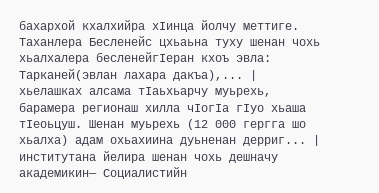бахархой кхалхийра хӀинца йолчу меттиге. Таханлера Бесленейс цхьаьна туху шенан чохь хьалхалера бесленейгӀеран кхоъ эвла: Тарканей(эвлан лахара дакъа),... |
хьелашках алсама тӀаьхьарчу муьрехь, барамера регионаш хилла чӀогӀа гӀуо хьаша тӀеоьцуш. Шенан муьрехь (12 000 гергга шо хьалха) адам охьахиина дуьненан дерриг... |
институтана йелира шенан чохь дешначу академикин— Социалистийн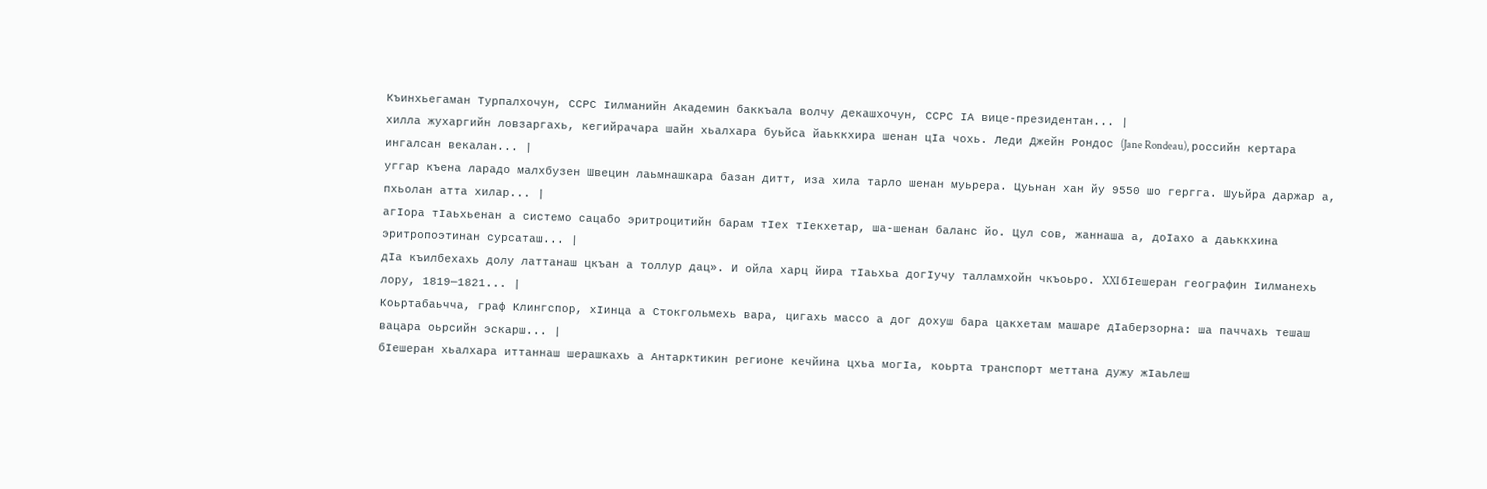Къинхьегаман Турпалхочун, ССРС Ӏилманийн Академин баккъала волчу декашхочун, ССРС ӀА вице-пpeзидентан... |
хилла жухаргийн ловзаргахь, кегийрачара шайн хьалхара буьйса йаьккхира шенан цӀа чохь. Леди Джейн Рондос (Jane Rondeau), российн кертара ингалсан векалан... |
уггар къена ларадо малхбузен Швецин лаьмнашкара базан дитт, иза хила тарло шенан муьрера. Цуьнан хан йу 9550 шо гергга. Шуьйра даржар а, пхьолан атта хилар... |
агӀора тӀаьхьенан а системо сацабо эритроцитийн барам тӀех тӀекхетар, ша-шенан баланс йо. Цул сов, жаннаша а, доӀахо а даьккхина эритропоэтинан сурсаташ... |
дӀа къилбехахь долу латтанаш цкъан а толлур дац». И ойла харц йира тӀаьхьа догӀучу талламхойн чкъоьро. XXI бӀешеран географин Ӏилманехь лору, 1819—1821... |
Коьртабаьчча, граф Клингспор, хӀинца а Стокгольмехь вара, цигахь массо а дог дохуш бара цакхетам машаре дӀаберзорна: ша паччахь тешаш вацара оьрсийн эскарш... |
бӀешеран хьалхара иттаннаш шерашкахь а Антарктикин регионе кечйина цхьа могӀа, коьрта транспорт меттана дужу жӀаьлеш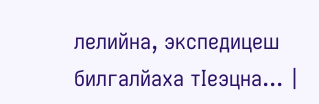лелийна, экспедицеш билгалйаха тӀеэцна... |